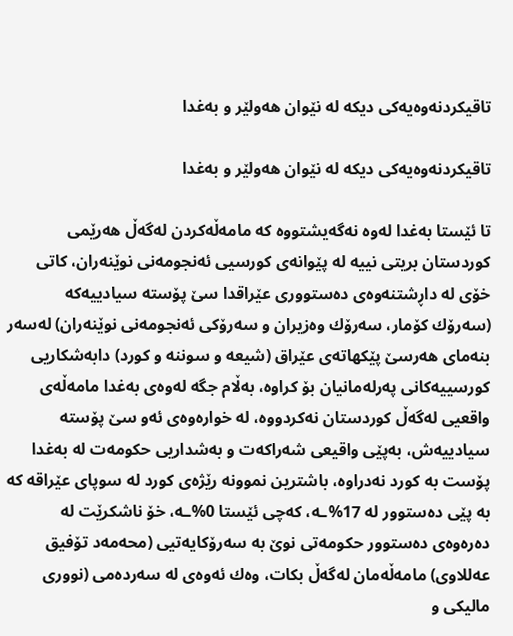تاقیكردنەوەیەكی دیكە لە نێوان هەولێر و بەغدا

تاقیكردنەوەیەكی دیكە لە نێوان هەولێر و بەغدا

تا ئێستا بەغدا لەوە نەگەیشتووە كە مامەڵەكردن لەگەڵ هەرێمی كوردستان بریتی نییە لە پێوانەی كورسیی ئەنجومەنی نوێنەران، كاتی خۆی لە داڕشتنەوەی دەستووری عێراقدا سێ پۆستە سیادییەكە (سەرۆك كۆمار، سەرۆك وەزیران و سەرۆكی ئەنجومەنی نوێنەران) لەسەر بنەمای هەرسێ پێكهاتەی عێراق (شیعە و سوننە و كورد) دابەشكاریی كورسییەكانی پەرلەمانیان بۆ كراوە، بەڵام جگە لەوەی بەغدا مامەڵەی واقعیی لەگەڵ كوردستان نەكردووە، لە خوارەوەی ئەو سێ پۆستە سیادییەش، بەپێی واقیعی شەراكەت و بەشداریی حكومەت لە بەغدا پۆست بە كورد نەدراوە، باشترین نموونە رێژەی كورد لە سوپای عێراقە كە بە پێی دەستوور لە 17%ـە، كەچی ئێستا 0%ـە، خۆ ناشكرێت لە دەرەوەی دەستوور حكومەتی نوێ بە سەرۆكایەتیی (محەمەد تۆفیق عەللاوی) مامەڵەمان لەگەڵ بكات، وەك ئەوەی لە سەردەمی (نووری مالیكی و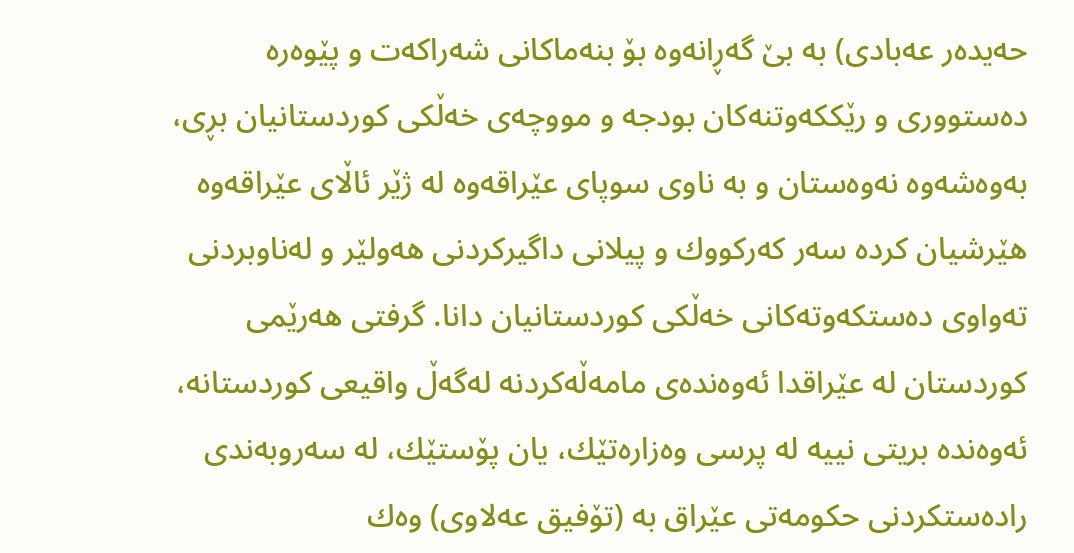حەیدەر عەبادی) بە بێ گەڕانەوە بۆ بنەماكانی شەراكەت و پێوەرە دەستووری و رێككەوتنەكان بودجە و مووچەی خەڵكی كوردستانیان بڕی، بەوەشەوە نەوەستان و بە ناوی سوپای عێراقەوە لە ژێر ئاڵای عێراقەوە هێرشیان كردە سەر كەركووك و پیلانی داگیركردنی هەولێر و لەناوبردنی تەواوی دەستكەوتەكانی خەڵكی كوردستانیان دانا. گرفتی هەرێمی كوردستان لە عێراقدا ئەوەندەی مامەڵەكردنە لەگەڵ واقیعی كوردستانە، ئەوەندە بریتی نییە لە پرسی وەزارەتێك، یان پۆستێك، لە سەروبەندی رادەستكردنی حكومەتی عێراق بە (تۆفیق عەلاوی) وەك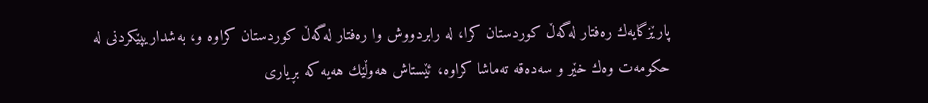پارێزگایەك رەفتار لەگەڵ كوردستان كرا، لە رابردووش وا رەفتار لەگەڵ كوردستان كراوە و، بەشداریپێكردنی لە حكومەت وەك خێر و سەدەقە تەماشا كراوە، ئێستاش هەوڵێك هەیە كە بڕیاری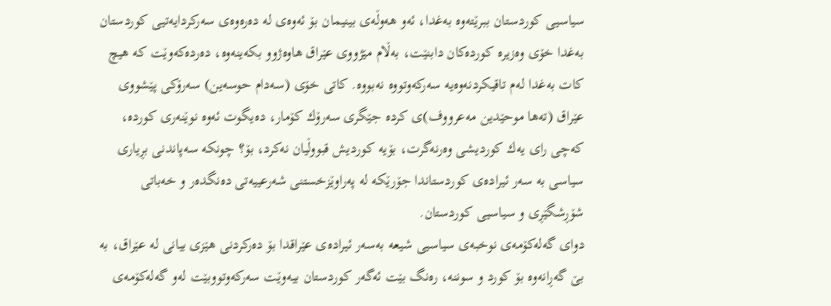سیاسیی كوردستان ببرێتەوە بەغدا، ئەو هەوڵەی بینیمان بۆ ئەوەی لە دەرەوەی سەركردایەتیی كوردستان بەغدا خۆی وەزیرە كوردەكان دابنێت، بەڵام مێژووی عێراق هاوەژوو بكەینەوە، دەردەكەوێت كە هیچ كات بەغدا لەم تاقیكردنەوەیە سەركەوتووە نەبووە. كاتی خۆی (سەدام حوسەین) سەرۆكی پێشووی عێراق (تەها موحێدین مەعرووف)ی كردە جێگری سەرۆك كۆمار، دەیگوت ئەوە نوێنەری كوردە، كەچی رای یەك كوردیشی وەرنەگرت، بۆیە كوردیش قبووڵیان نەكرد، بۆ؟ چونكە سەپاندنی بڕیاری سیاسی بە سەر ئیرادەی كوردستاندا جۆرێكە لە پەراوێزخستنی شەرعییەتی دەنگدەر و خەباتی شۆڕشگێڕی و سیاسیی كوردستان.
دوای گەلەكۆمەی نوخبەی سیاسیی شیعە بەسەر ئیرادەی عێراقدا بۆ دەركردنی هێزی بیانی لە عێراق، بە بێ گەڕانەوە بۆ كورد و سوننە، رەنگ بێت ئەگەر كوردستان بیەوێت سەركەوتووبێت لەو گەلەكۆمەی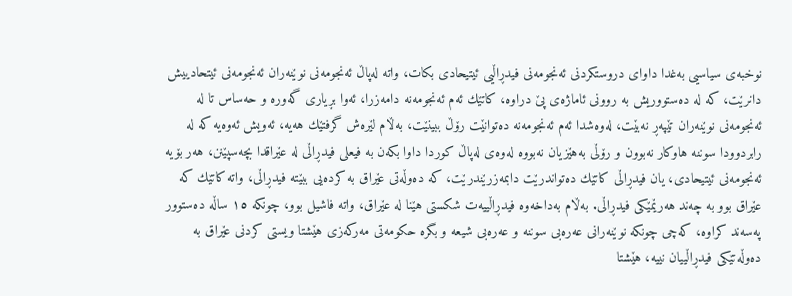نوخبەی سیاسیی بەغدا داوای دروستكردنی ئەنجومەنی فیدڕاڵیی ئیتیحادی بكات، واتە لەپاڵ ئەنجومەنی نوێنەران ئەنجومەنی ئیتحادییش دانرێت، كە لە دەستووریش بە روونی ئاماژەی پێ دراوە، كاتێك ئەم ئەنجومەنە دامەزرا، ئەوا بڕیاری گەورە و حەساس تا لە ئەنجومەنی نوێنەران تێپەڕ نەبێت، لەوەشدا ئەم ئەنجومەنە دەتوانێت رۆڵ ببینێت، بەڵام لێرەش گرفتێك هەیە، ئەویش ئەوەیە كە لە رابردوودا سوننە هاوكار نەبوون و رۆڵی بەهێزیان نەبووە لەوەی لەپاڵ كوردا داوا بكەن بە فیعلی فیدڕاڵی لە عێراقدا بچەسپێنن، هەر بۆیە ئەنجومەنی ئیتیحادی، یان فیدڕاڵی كاتێك دەتواندرێت دابمەزرێندرێت، كە دەوڵەتی عێراق بە كردەیی ببێتە فیدڕاڵی، واتە كاتێك كە عێراق بوو بە چەند هەرێمێكی فیدڕاڵی. بەڵام بەداخەوە فیدڕاڵییەت شكستی هێنا لە عێراق، واتە فاشیل بوو، چونكە ١٥ ساڵە دەستوور پەسەند كراوە، كەچی چونكە نوێنەرانی عەرەبی سوننە و عەرەبی شیعە و بگرە حكومەتی مەركەزی هێشتا ویستی كردنی عێراق بە دەوڵەتێكی فیدڕاڵییان نییە، هێشتا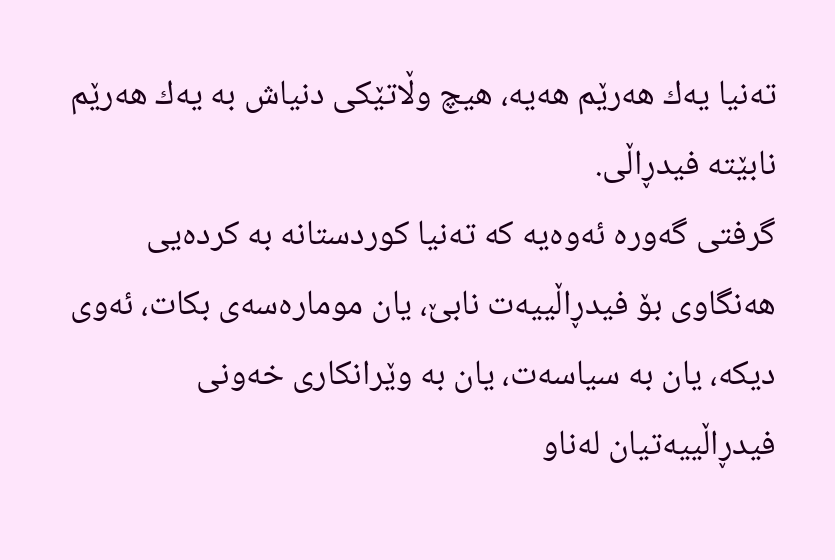تەنیا یەك هەرێم هەیە، هیچ وڵاتێكی دنیاش بە یەك هەرێم نابێتە فیدڕاڵی.
گرفتی گەورە ئەوەیە كە تەنیا كوردستانە بە كردەیی هەنگاوی بۆ فیدڕاڵییەت نابێ، یان مومارەسەی بكات، ئەوی دیكە، یان بە سیاسەت، یان بە وێرانكاری خەونی فیدڕاڵییەتیان لەناو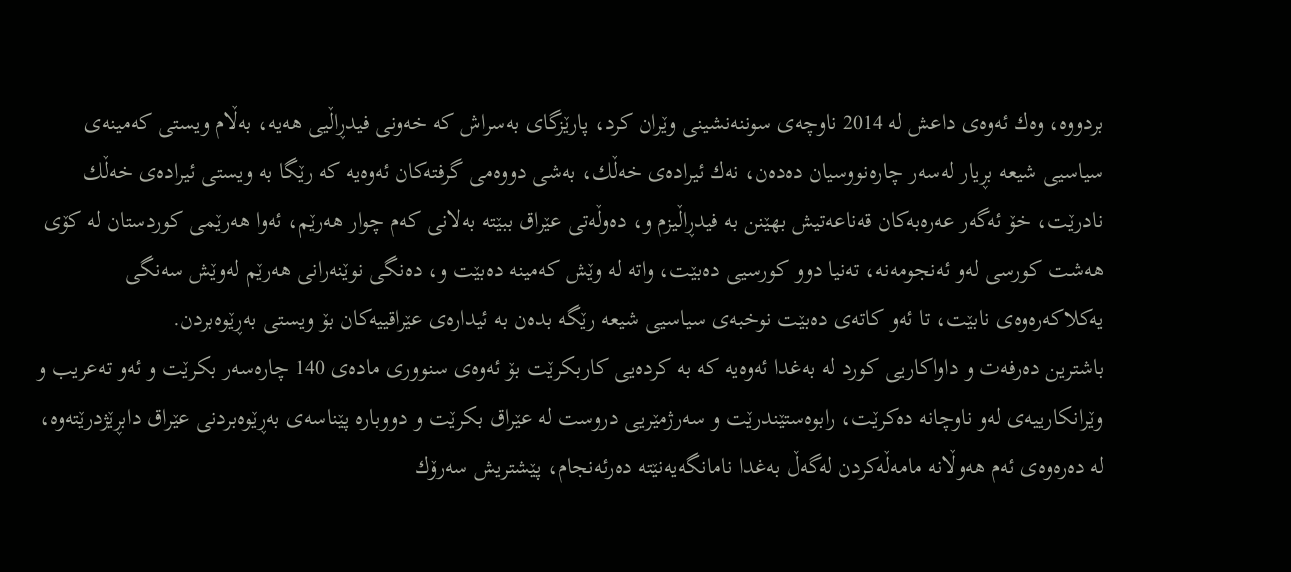بردووە، وەك ئەوەی داعش لە 2014 ناوچەی سوننەنشینی وێران كرد، پارێزگای بەسراش كە خەونی فیدڕاڵیی هەیە، بەڵام ویستی كەمینەی سیاسیی شیعە بڕیار لەسەر چارەنووسیان دەدەن، نەك ئیرادەی خەڵك، بەشی دووەمی گرفتەكان ئەوەیە كە رێگا بە ویستی ئیرادەی خەڵك نادرێت، خۆ ئەگەر عەرەبەكان قەناعەتیش بهێنن بە فیدڕاڵیزم و، دەوڵەتی عێراق ببێتە بەلانی كەم چوار هەرێم، ئەوا هەرێمی كوردستان لە كۆی هەشت كورسی لەو ئەنجومەنە، تەنیا دوو كورسیی دەبێت، واتە لە وێش كەمینە دەبێت و، دەنگی نوێنەرانی هەرێم لەوێش سەنگی یەكلاكەرەوەی نابێت، تا ئەو كاتەی دەبێت نوخبەی سیاسیی شیعە رێگە بدەن بە ئیدارەی عێراقییەكان بۆ ویستی بەڕێوەبردن.
باشترین دەرفەت و داواكاریی كورد لە بەغدا ئەوەیە كە بە كردەیی كاربكرێت بۆ ئەوەی سنووری مادەی 140 چارەسەر بكرێت و ئەو تەعریب و وێرانكارییەی لەو ناوچانە دەكرێت، رابوەستێندرێت و سەرژمێریی دروست لە عێراق بكرێت و دووبارە پێناسەی بەڕێوەبردنی عێراق دابڕێژدرێتەوە، لە دەرەوەی ئەم هەوڵانە مامەڵەكردن لەگەڵ بەغدا نامانگەیەنێتە دەرئەنجام، پێشتریش سەرۆك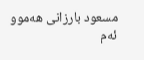مسعود بارزانی هەموو ئەم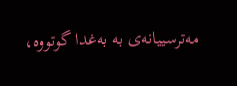مەترسییانەی بە بەغدا گوتووە،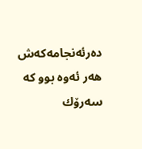دەرئەنجامەكەش هەر ئەوە بوو كە سەرۆك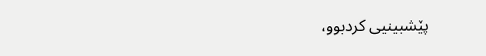پێشبینیی كردبوو،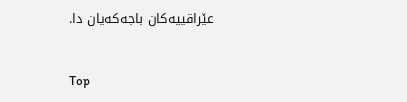عێراقییەكان باجەكەیان دا.


Top